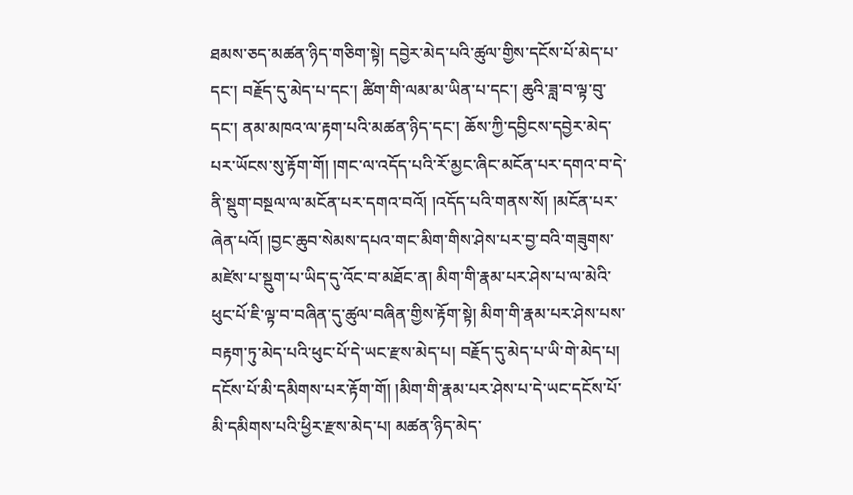ཐམས་ཅད་མཚན་ཉིད་གཅིག་སྟེ། དབྱེར་མེད་པའི་ཚུལ་གྱིས་དངོས་པོ་མེད་པ་དང་། བརྗོད་དུ་མེད་པ་དང་། ཚིག་གི་ལམ་མ་ཡིན་པ་དང་། ཆུའི་ཟླ་བ་ལྟ་བུ་དང་། ནམ་མཁའ་ལ་རྟག་པའི་མཚན་ཉིད་དང་། ཆོས་ཀྱི་དབྱིངས་དབྱེར་མེད་པར་ཡོངས་སུ་རྟོག་གོ། །གང་ལ་འདོད་པའི་རོ་མྱང་ཞིང་མངོན་པར་དགའ་བ་དེ་ནི་སྡུག་བསྔལ་ལ་མངོན་པར་དགའ་བའོ། །འདོད་པའི་གནས་སོ། །མངོན་པར་ཞེན་པའོ། །བྱང་ཆུབ་སེམས་དཔའ་གང་མིག་གིས་ཤེས་པར་བྱ་བའི་གཟུགས་མཛེས་པ་སྡུག་པ་ཡིད་དུ་འོང་བ་མཐོང་ན། མིག་གི་རྣམ་པར་ཤེས་པ་ལ་མེའི་ཕུང་པོ་ཇི་ལྟ་བ་བཞིན་དུ་ཚུལ་བཞིན་གྱིས་རྟོག་སྟེ། མིག་གི་རྣམ་པར་ཤེས་པས་བརྟག་ཏུ་མེད་པའི་ཕུང་པོ་དེ་ཡང་རྫས་མེད་པ། བརྗོད་དུ་མེད་པ་ཡི་གེ་མེད་པ། དངོས་པོ་མི་དམིགས་པར་རྟོག་གོ། །མིག་གི་རྣམ་པར་ཤེས་པ་དེ་ཡང་དངོས་པོ་མི་དམིགས་པའི་ཕྱིར་རྫས་མེད་པ། མཚན་ཉིད་མེད་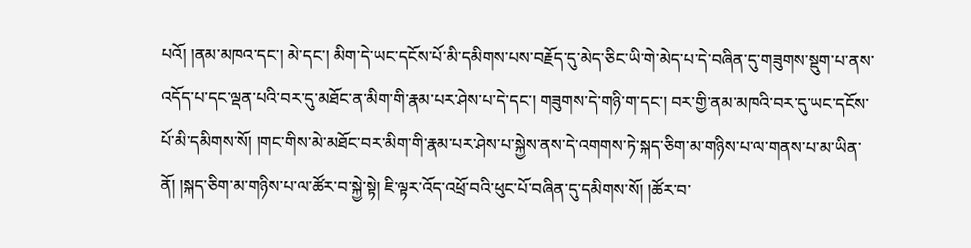པའོ། །ནམ་མཁའ་དང་། མེ་དང་། མིག་དེ་ཡང་དངོས་པོ་མི་དམིགས་པས་བརྗོད་དུ་མེད་ཅིང་ཡི་གེ་མེད་པ་དེ་བཞིན་དུ་གཟུགས་སྡུག་པ་ནས་འདོད་པ་དང་ལྡན་པའི་བར་དུ་མཐོང་ན་མིག་གི་རྣམ་པར་ཤེས་པ་དེ་དང་། གཟུགས་དེ་གཉི་ག་དང་། བར་གྱི་ནམ་མཁའི་བར་དུ་ཡང་དངོས་པོ་མི་དམིགས་སོ། །གང་གིས་མེ་མཐོང་བར་མིག་གི་རྣམ་པར་ཤེས་པ་སྐྱེས་ནས་དེ་འགགས་ཏེ་སྐད་ཅིག་མ་གཉིས་པ་ལ་གནས་པ་མ་ཡིན་ནོ། །སྐད་ཅིག་མ་གཉིས་པ་ལ་ཚོར་བ་སྐྱེ་སྟེ། ཇི་ལྟར་འོད་འཕྲོ་བའི་ཕུང་པོ་བཞིན་དུ་དམིགས་སོ། །ཚོར་བ་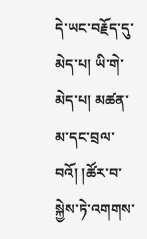དེ་ཡང་བརྗོད་དུ་མེད་པ། ཡི་གེ་མེད་པ། མཚན་མ་དང་བྲལ་བའོ། །ཚོར་བ་སྐྱེས་ཏེ་འགགས་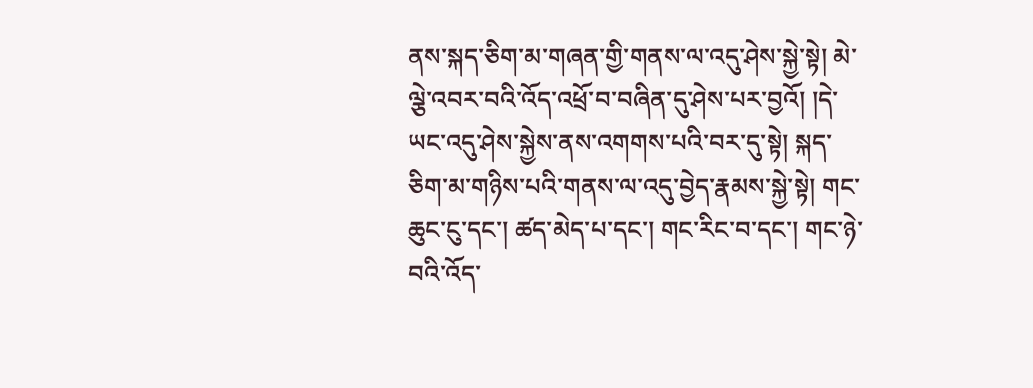ནས་སྐད་ཅིག་མ་གཞན་གྱི་གནས་ལ་འདུ་ཤེས་སྐྱེ་སྟེ། མེ་ལྕེ་འབར་བའི་འོད་འཕྲོ་བ་བཞིན་དུ་ཤེས་པར་བྱའོ། །དེ་ཡང་འདུ་ཤེས་སྐྱེས་ནས་འགགས་པའི་བར་དུ་སྟེ། སྐད་ཅིག་མ་གཉིས་པའི་གནས་ལ་འདུ་བྱེད་རྣམས་སྐྱེ་སྟེ། གང་ཆུང་ངུ་དང་། ཚད་མེད་པ་དང་། གང་རིང་བ་དང་། གང་ཉེ་བའི་འོད་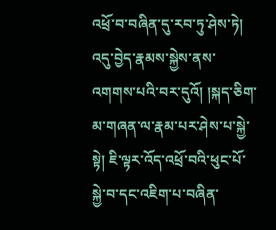འཕྲོ་བ་བཞིན་དུ་རབ་ཏུ་ཤེས་ཏེ། འདུ་བྱེད་རྣམས་སྐྱེས་ནས་འགགས་པའི་བར་དུའོ། །སྐད་ཅིག་མ་གཞན་ལ་རྣམ་པར་ཤེས་པ་སྐྱེ་སྟེ། ཇི་ལྟར་འོད་འཕྲོ་བའི་ཕུང་པོ་སྐྱེ་བ་དང་འཇིག་པ་བཞིན་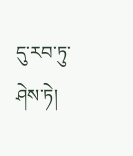དུ་རབ་ཏུ་ཤེས་ཏེ།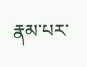རྣམ་པར་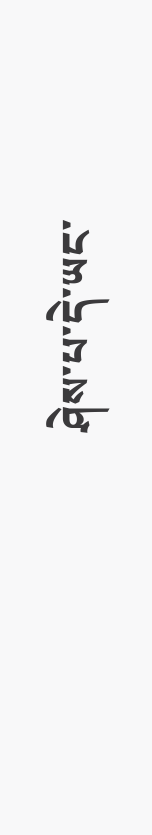ཤེས་པ་དེ་ཡང་